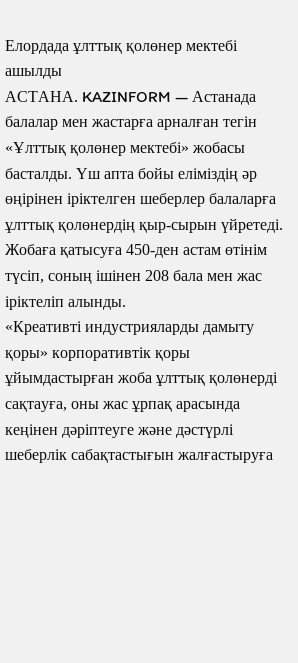Елордада ұлттық қолөнер мектебі ашылды
АСТАНА. KAZINFORM — Астанада балалар мен жастарға арналған тегін «Ұлттық қолөнер мектебі» жобасы басталды. Үш апта бойы еліміздің әр өңірінен іріктелген шеберлер балаларға ұлттық қолөнердің қыр-сырын үйретеді. Жобаға қатысуға 450-ден астам өтінім түсіп, соның ішінен 208 бала мен жас іріктеліп алынды.
«Креативті индустрияларды дамыту қоры» корпоративтік қоры ұйымдастырған жоба ұлттық қолөнерді сақтауға, оны жас ұрпақ арасында кеңінен дәріптеуге және дәстүрлі шеберлік сабақтастығын жалғастыруға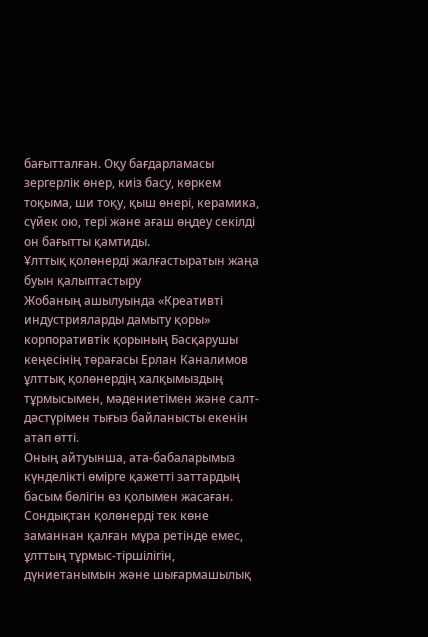бағытталған. Оқу бағдарламасы зергерлік өнер, киіз басу, көркем тоқыма, ши тоқу, қыш өнері, керамика, сүйек ою, тері және ағаш өңдеу секілді он бағытты қамтиды.
Ұлттық қолөнерді жалғастыратын жаңа буын қалыптастыру
Жобаның ашылуында «Креативті индустрияларды дамыту қоры» корпоративтік қорының Басқарушы кеңесінің төрағасы Ерлан Каналимов ұлттық қолөнердің халқымыздың тұрмысымен, мәдениетімен және салт-дәстүрімен тығыз байланысты екенін атап өтті.
Оның айтуынша, ата-бабаларымыз күнделікті өмірге қажетті заттардың басым бөлігін өз қолымен жасаған. Сондықтан қолөнерді тек көне заманнан қалған мұра ретінде емес, ұлттың тұрмыс-тіршілігін, дүниетанымын және шығармашылық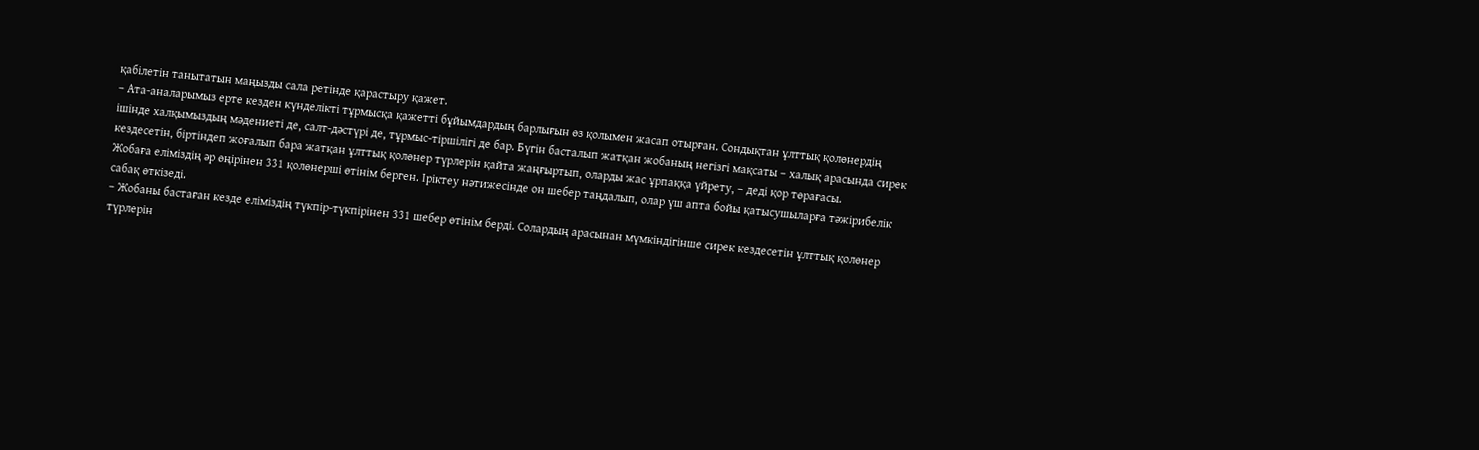қабілетін танытатын маңызды сала ретінде қарастыру қажет.
– Ата-аналарымыз ерте кезден күнделікті тұрмысқа қажетті бұйымдардың барлығын өз қолымен жасап отырған. Сондықтан ұлттық қолөнердің ішінде халқымыздың мәдениеті де, салт-дәстүрі де, тұрмыс-тіршілігі де бар. Бүгін басталып жатқан жобаның негізгі мақсаты – халық арасында сирек кездесетін, біртіндеп жоғалып бара жатқан ұлттық қолөнер түрлерін қайта жаңғыртып, оларды жас ұрпаққа үйрету, – деді қор төрағасы.
Жобаға еліміздің әр өңірінен 331 қолөнерші өтінім берген. Іріктеу нәтижесінде он шебер таңдалып, олар үш апта бойы қатысушыларға тәжірибелік сабақ өткізеді.
– Жобаны бастаған кезде еліміздің түкпір-түкпірінен 331 шебер өтінім берді. Солардың арасынан мүмкіндігінше сирек кездесетін ұлттық қолөнер түрлерін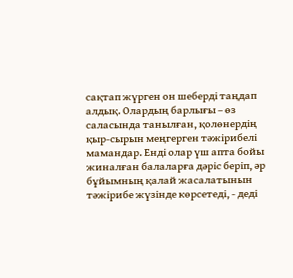сақтап жүрген он шеберді таңдап алдық. Олардың барлығы – өз саласында танылған, қолөнердің қыр-сырын меңгерген тәжірибелі мамандар. Енді олар үш апта бойы жиналған балаларға дәріс беріп, әр бұйымның қалай жасалатынын тәжірибе жүзінде көрсетеді, - деді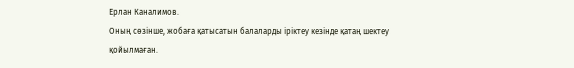Ерлан Каналимов.
Оның сөзінше, жобаға қатысатын балаларды іріктеу кезінде қатаң шектеу қойылмаған.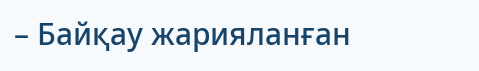– Байқау жарияланған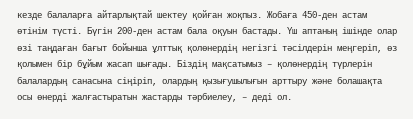кезде балаларға айтарлықтай шектеу қойған жоқпыз. Жобаға 450-ден астам өтінім түсті. Бүгін 200-ден астам бала оқуын бастады. Үш аптаның ішінде олар өзі таңдаған бағыт бойынша ұлттық қолөнердің негізгі тәсілдерін меңгеріп, өз қолымен бір бұйым жасап шығады. Біздің мақсатымыз – қолөнердің түрлерін балалардың санасына сіңіріп, олардың қызығушылығын арттыру және болашақта осы өнерді жалғастыратын жастарды тәрбиелеу, – деді ол.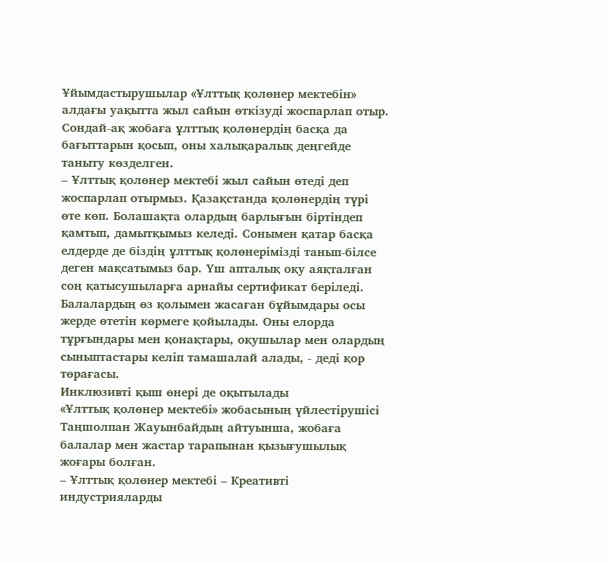Ұйымдастырушылар «Ұлттық қолөнер мектебін» алдағы уақытта жыл сайын өткізуді жоспарлап отыр. Сондай-ақ жобаға ұлттық қолөнердің басқа да бағыттарын қосып, оны халықаралық деңгейде таныту көзделген.
– Ұлттық қолөнер мектебі жыл сайын өтеді деп жоспарлап отырмыз. Қазақстанда қолөнердің түрі өте көп. Болашақта олардың барлығын біртіндеп қамтып, дамытқымыз келеді. Сонымен қатар басқа елдерде де біздің ұлттық қолөнерімізді танып-білсе деген мақсатымыз бар. Үш апталық оқу аяқталған соң қатысушыларға арнайы сертификат беріледі. Балалардың өз қолымен жасаған бұйымдары осы жерде өтетін көрмеге қойылады. Оны елорда тұрғындары мен қонақтары, оқушылар мен олардың сыныптастары келіп тамашалай алады, - деді қор төрағасы.
Инклюзивті қыш өнері де оқытылады
«Ұлттық қолөнер мектебі» жобасының үйлестірушісі Таңшолпан Жауынбайдың айтуынша, жобаға балалар мен жастар тарапынан қызығушылық жоғары болған.
– Ұлттық қолөнер мектебі – Креативті индустрияларды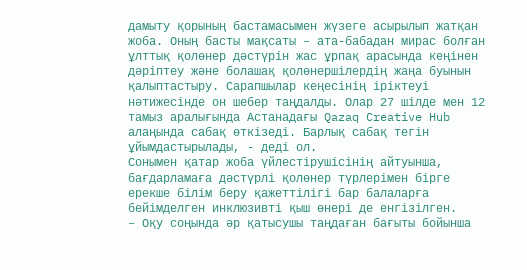дамыту қорының бастамасымен жүзеге асырылып жатқан жоба. Оның басты мақсаты – ата-бабадан мирас болған ұлттық қолөнер дәстүрін жас ұрпақ арасында кеңінен дәріптеу және болашақ қолөнершілердің жаңа буынын қалыптастыру. Сарапшылар кеңесінің іріктеуі нәтижесінде он шебер таңдалды. Олар 27 шілде мен 12 тамыз аралығында Астанадағы Qazaq Creative Hub алаңында сабақ өткізеді. Барлық сабақ тегін ұйымдастырылады, - деді ол.
Сонымен қатар жоба үйлестірушісінің айтуынша, бағдарламаға дәстүрлі қолөнер түрлерімен бірге ерекше білім беру қажеттілігі бар балаларға бейімделген инклюзивті қыш өнері де енгізілген.
– Оқу соңында әр қатысушы таңдаған бағыты бойынша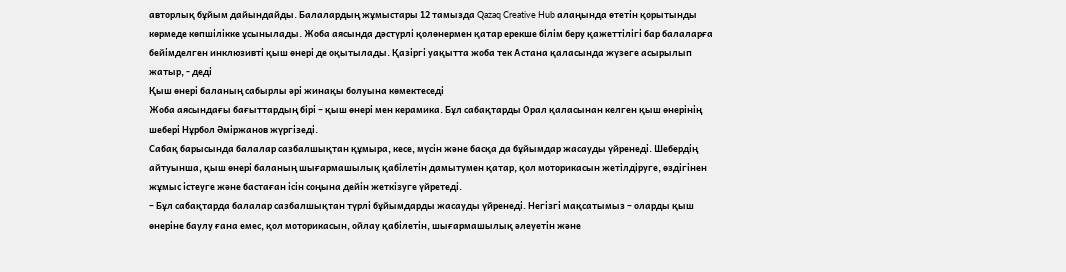авторлық бұйым дайындайды. Балалардың жұмыстары 12 тамызда Qazaq Creative Hub алаңында өтетін қорытынды көрмеде көпшілікке ұсынылады. Жоба аясында дәстүрлі қолөнермен қатар ерекше білім беру қажеттілігі бар балаларға бейімделген инклюзивті қыш өнері де оқытылады. Қазіргі уақытта жоба тек Астана қаласында жүзеге асырылып жатыр, - деді
Қыш өнері баланың сабырлы әрі жинақы болуына көмектеседі
Жоба аясындағы бағыттардың бірі – қыш өнері мен керамика. Бұл сабақтарды Орал қаласынан келген қыш өнерінің шебері Нұрбол Әміржанов жүргізеді.
Сабақ барысында балалар сазбалшықтан құмыра, кесе, мүсін және басқа да бұйымдар жасауды үйренеді. Шебердің айтуынша, қыш өнері баланың шығармашылық қабілетін дамытумен қатар, қол моторикасын жетілдіруге, өздігінен жұмыс істеуге және бастаған ісін соңына дейін жеткізуге үйретеді.
– Бұл сабақтарда балалар сазбалшықтан түрлі бұйымдарды жасауды үйренеді. Негізгі мақсатымыз – оларды қыш өнеріне баулу ғана емес, қол моторикасын, ойлау қабілетін, шығармашылық әлеуетін және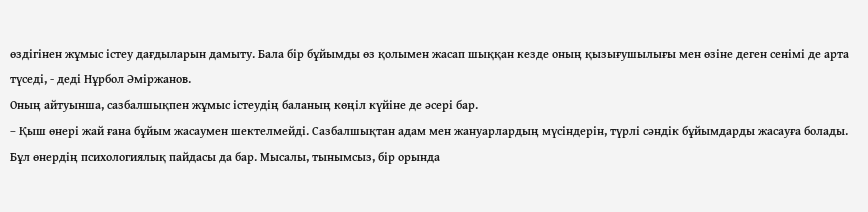өздігінен жұмыс істеу дағдыларын дамыту. Бала бір бұйымды өз қолымен жасап шыққан кезде оның қызығушылығы мен өзіне деген сенімі де арта түседі, - деді Нұрбол Әміржанов.
Оның айтуынша, сазбалшықпен жұмыс істеудің баланың көңіл күйіне де әсері бар.
– Қыш өнері жай ғана бұйым жасаумен шектелмейді. Сазбалшықтан адам мен жануарлардың мүсіндерін, түрлі сәндік бұйымдарды жасауға болады. Бұл өнердің психологиялық пайдасы да бар. Мысалы, тынымсыз, бір орында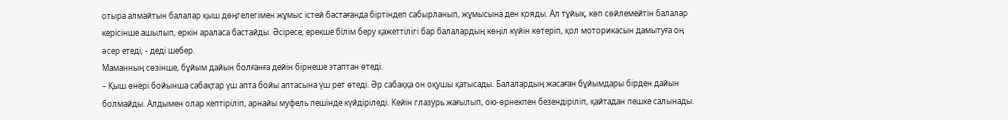отыра алмайтын балалар қыш дөңгелегімен жұмыс істей бастағанда біртіндеп сабырланып, жұмысына ден қояды. Ал тұйық, көп сөйлемейтін балалар керісінше ашылып, еркін араласа бастайды. Әсіресе, ерекше білім беру қажеттілігі бар балалардың көңіл күйін көтеріп, қол моторикасын дамытуға оң әсер етеді, - деді шебер.
Маманның сөзінше, бұйым дайын болғанға дейін бірнеше этаптан өтеді.
– Қыш өнері бойынша сабақтар үш апта бойы аптасына үш рет өтеді. Әр сабаққа он оқушы қатысады. Балалардың жасаған бұйымдары бірден дайын болмайды. Алдымен олар кептіріліп, арнайы муфель пешінде күйдіріледі. Кейін глазурь жағылып, ою-өрнекпен безендіріліп, қайтадан пешке салынады.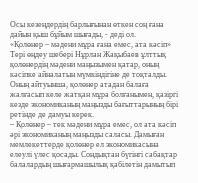Осы кезеңдердің барлығынан өткен соң ғана дайын қыш бұйым шығады, - деді ол.
«Қолөнер – мәдени мұра ғана емес, ата кәсіп»
Тері өңдеу шебері Нұрлан Жақыбаев ұлттық қолөнердің мәдени маңызымен қатар, оның кәсіпке айналатын мүмкіндігіне де тоқталды. Оның айтуынша, қолөнер атадан балаға жалғасып келе жатқан мұра болғанымен, қазіргі кезде экономиканың маңызды бағыттарының бірі ретінде де дамуы керек.
– Қолөнер – тек мәдени мұра емес, ол ата кәсіп әрі экономиканың маңызды саласы. Дамыған мемлекеттерде қолөнер ел экономикасына елеулі үлес қосады. Сондықтан бүгінгі сабақтар балалардың шығармашылық қабілетін дамытып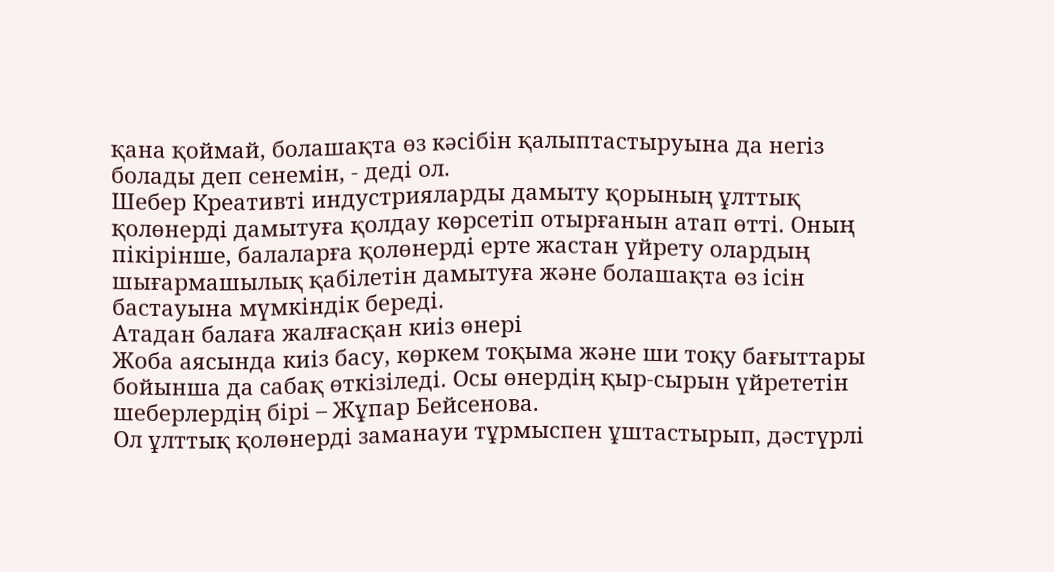қана қоймай, болашақта өз кәсібін қалыптастыруына да негіз болады деп сенемін, - деді ол.
Шебер Креативті индустрияларды дамыту қорының ұлттық қолөнерді дамытуға қолдау көрсетіп отырғанын атап өтті. Оның пікірінше, балаларға қолөнерді ерте жастан үйрету олардың шығармашылық қабілетін дамытуға және болашақта өз ісін бастауына мүмкіндік береді.
Атадан балаға жалғасқан киіз өнері
Жоба аясында киіз басу, көркем тоқыма және ши тоқу бағыттары бойынша да сабақ өткізіледі. Осы өнердің қыр-сырын үйрететін шеберлердің бірі – Жұпар Бейсенова.
Ол ұлттық қолөнерді заманауи тұрмыспен ұштастырып, дәстүрлі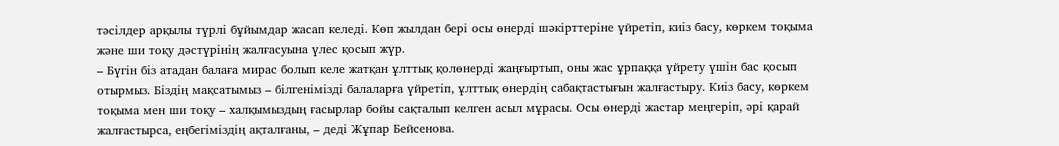тәсілдер арқылы түрлі бұйымдар жасап келеді. Көп жылдан бері осы өнерді шәкірттеріне үйретіп, киіз басу, көркем тоқыма және ши тоқу дәстүрінің жалғасуына үлес қосып жүр.
– Бүгін біз атадан балаға мирас болып келе жатқан ұлттық қолөнерді жаңғыртып, оны жас ұрпаққа үйрету үшін бас қосып отырмыз. Біздің мақсатымыз – білгенімізді балаларға үйретіп, ұлттық өнердің сабақтастығын жалғастыру. Киіз басу, көркем тоқыма мен ши тоқу – халқымыздың ғасырлар бойы сақталып келген асыл мұрасы. Осы өнерді жастар меңгеріп, әрі қарай жалғастырса, еңбегіміздің ақталғаны, – деді Жұпар Бейсенова.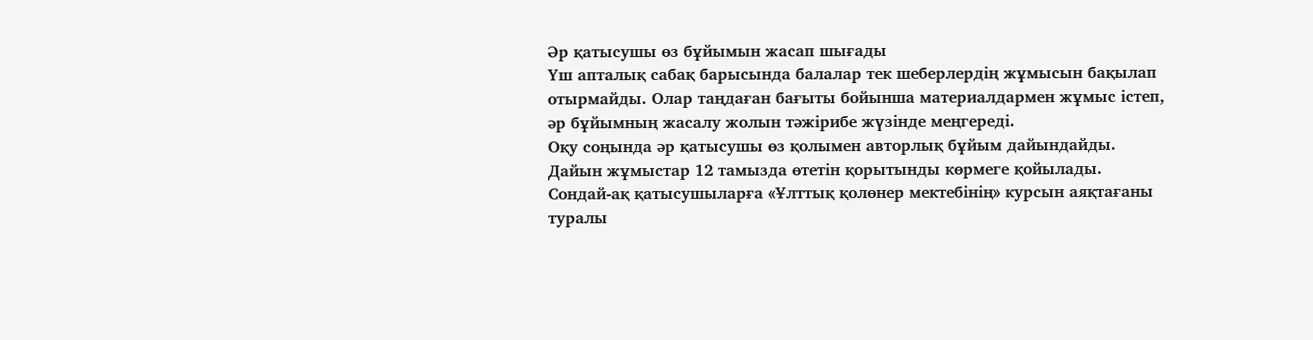Әр қатысушы өз бұйымын жасап шығады
Үш апталық сабақ барысында балалар тек шеберлердің жұмысын бақылап отырмайды. Олар таңдаған бағыты бойынша материалдармен жұмыс істеп, әр бұйымның жасалу жолын тәжірибе жүзінде меңгереді.
Оқу соңында әр қатысушы өз қолымен авторлық бұйым дайындайды. Дайын жұмыстар 12 тамызда өтетін қорытынды көрмеге қойылады. Сондай-ақ қатысушыларға «Ұлттық қолөнер мектебінің» курсын аяқтағаны туралы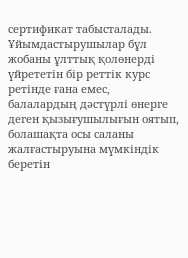сертификат табысталады.
Ұйымдастырушылар бұл жобаны ұлттық қолөнерді үйрететін бір реттік курс ретінде ғана емес, балалардың дәстүрлі өнерге деген қызығушылығын оятып, болашақта осы саланы жалғастыруына мүмкіндік беретін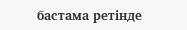бастама ретінде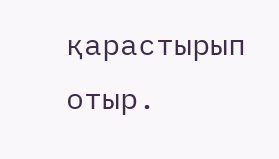қарастырып отыр.